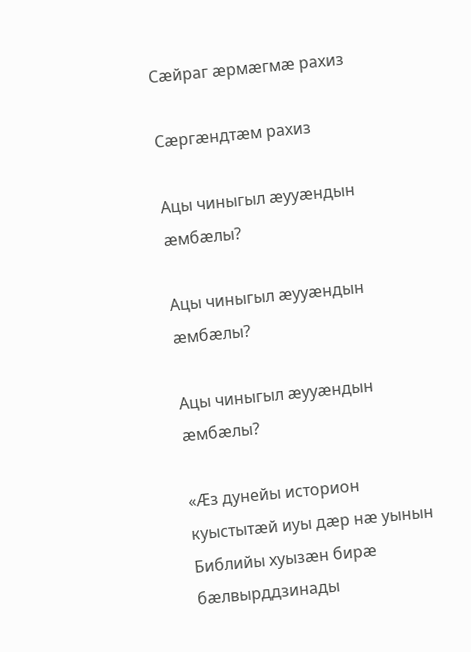Сӕйраг ӕрмӕгмӕ рахиз

Сӕргӕндтӕм рахиз

Ацы чиныгыл ӕууӕндын ӕмбӕлы?

Ацы чиныгыл ӕууӕндын ӕмбӕлы?

Ацы чиныгыл ӕууӕндын ӕмбӕлы?

«Ӕз дунейы историон куыстытӕй иуы дӕр нӕ уынын Библийы хуызӕн бирӕ бӕлвырддзинады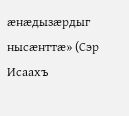ӕнӕдызӕрдыг нысӕнттӕ» (Сэр Исаахъ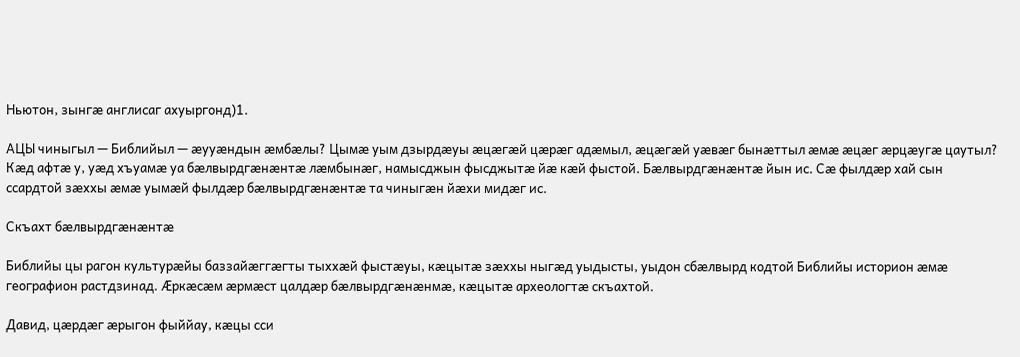Ньютон, зынгӕ англисаг ахуыргонд)1.

АЦЫ чиныгыл — Библийыл — ӕууӕндын ӕмбӕлы? Цымӕ уым дзырдӕуы ӕцӕгӕй цӕрӕг адӕмыл, ӕцӕгӕй уӕвӕг бынӕттыл ӕмӕ ӕцӕг ӕрцӕугӕ цаутыл? Кӕд афтӕ у, уӕд хъуамӕ уа бӕлвырдгӕнӕнтӕ лӕмбынӕг, намысджын фысджытӕ йӕ кӕй фыстой. Бӕлвырдгӕнӕнтӕ йын ис. Сӕ фылдӕр хай сын ссардтой зӕххы ӕмӕ уымӕй фылдӕр бӕлвырдгӕнӕнтӕ та чиныгӕн йӕхи мидӕг ис.

Скъахт бӕлвырдгӕнӕнтӕ

Библийы цы рагон культурӕйы баззайӕггӕгты тыххӕй фыстӕуы, кӕцытӕ зӕххы ныгӕд уыдысты, уыдон сбӕлвырд кодтой Библийы историон ӕмӕ географион растдзинад. Ӕркӕсӕм ӕрмӕст цалдӕр бӕлвырдгӕнӕнмӕ, кӕцытӕ археологтӕ скъахтой.

Давид, цӕрдӕг ӕрыгон фыййау, кӕцы сси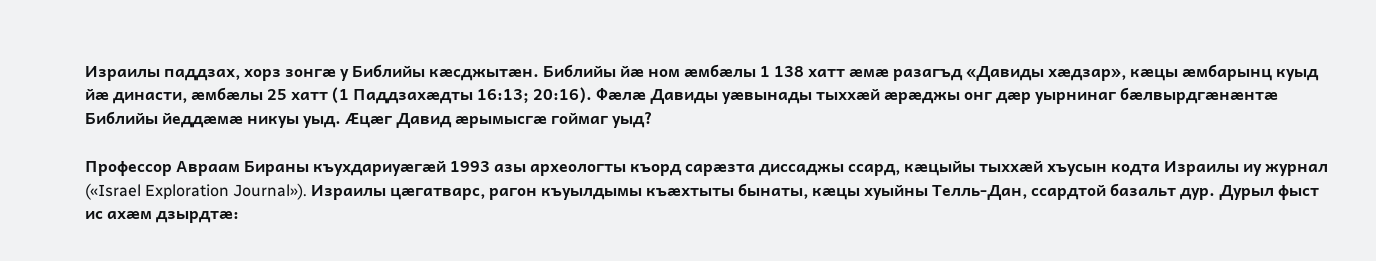Израилы паддзах, хорз зонгӕ у Библийы кӕсджытӕн. Библийы йӕ ном ӕмбӕлы 1 138 хатт ӕмӕ разагъд «Давиды хӕдзар», кӕцы ӕмбарынц куыд йӕ династи, ӕмбӕлы 25 хатт (1 Паддзахӕдты 16:13; 20:16). Фӕлӕ Давиды уӕвынады тыххӕй ӕрӕджы онг дӕр уырнинаг бӕлвырдгӕнӕнтӕ Библийы йеддӕмӕ никуы уыд. Ӕцӕг Давид ӕрымысгӕ гоймаг уыд?

Профессор Авраам Бираны къухдариуӕгӕй 1993 азы археологты къорд сарӕзта диссаджы ссард, кӕцыйы тыххӕй хъусын кодта Израилы иу журнал («Israel Exploration Journal»). Израилы цӕгатварс, рагон къуылдымы къӕхтыты бынаты, кӕцы хуыйны Телль-Дан, ссардтой базальт дур. Дурыл фыст ис ахӕм дзырдтӕ: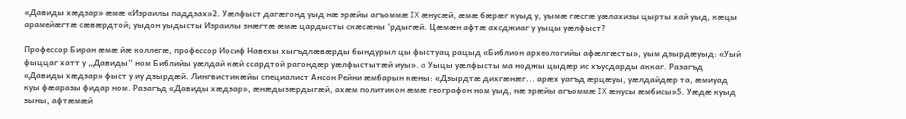«Давиды хӕдзар» ӕмӕ «Израилы паддзах»2. Уӕлфыст дагӕгонд уыд нӕ эрӕйы агъоммӕ IX ӕнусӕй, ӕмӕ бӕрӕг куыд у, уымӕ гӕсгӕ уӕлахизы цырты хай уыд, кӕцы арамейӕгтӕ сӕвӕрдтой; уыдон уыдысты Израилы знӕгтӕ ӕмӕ цардысты скӕсӕны ’рдыгӕй. Цӕмӕн афтӕ ахсджиаг у уыцы уӕлфыст?

Профессор Биран ӕмӕ йӕ коллегӕ, профессор Иосиф Навехы хыгъдлӕвӕрды бындурыл цы фыстуац рацыд «Библион археологийы афӕлгӕсты», уым дзырдӕуыд: «Уый фыццаг хатт у „Давиды“ ном Библийы уӕлдай кӕй ссардтой рагондӕр уӕлфыстытӕй иуы». a Уыцы уӕлфысты ма ноджы цыдӕр ис хъусдарды аккаг. Разагъд «Давиды хӕдзар» фыст у иу дзырдӕй. Лингвистикӕйы специалист Ансон Рейни ӕмбарын кӕны: «Дзырдтӕ дихгӕнӕг... арӕх уагъд ӕрцӕуы, уӕлдайдӕр та, ӕмиуад куы фӕаразы фидар ном. Разагъд «Давиды хӕдзар», ӕнӕдызӕрдыгӕй, ахӕм политикон ӕмӕ географон ном уыд, нӕ эрӕйы агъоммӕ IX ӕнусы ӕмбисы»5. Уӕдӕ куыд зыны, афтӕмӕй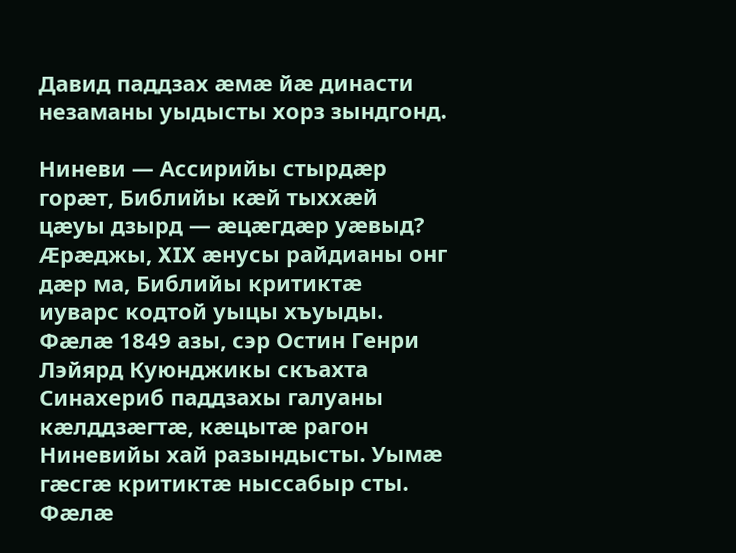Давид паддзах ӕмӕ йӕ династи незаманы уыдысты хорз зындгонд.

Ниневи — Ассирийы стырдӕр горӕт, Библийы кӕй тыххӕй цӕуы дзырд — ӕцӕгдӕр уӕвыд? Ӕрӕджы, XIX ӕнусы райдианы онг дӕр ма, Библийы критиктӕ иуварс кодтой уыцы хъуыды. Фӕлӕ 1849 азы, сэр Остин Генри Лэйярд Куюнджикы скъахта Синахериб паддзахы галуаны кӕлддзӕгтӕ, кӕцытӕ рагон Ниневийы хай разындысты. Уымӕ гӕсгӕ критиктӕ ныссабыр сты. Фӕлӕ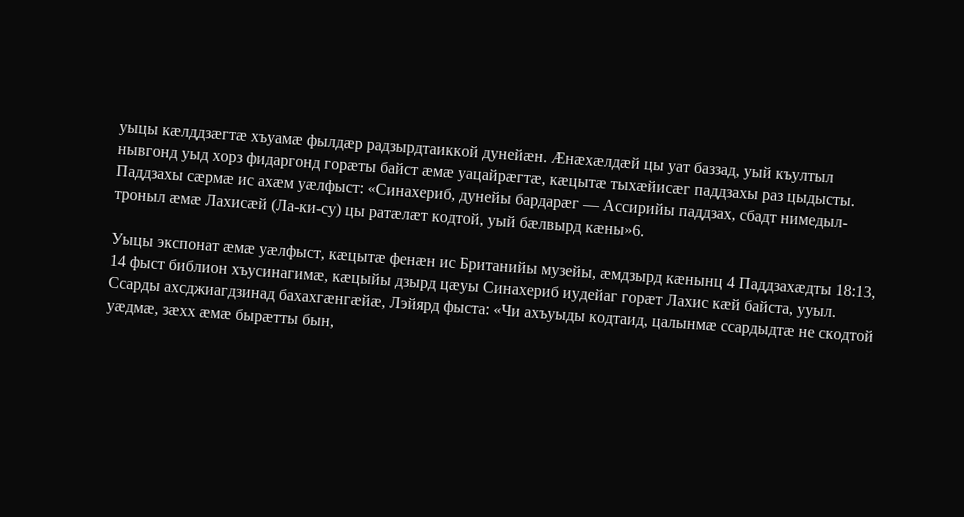уыцы кӕлддзӕгтӕ хъуамӕ фылдӕр радзырдтаиккой дунейӕн. Ӕнӕхӕлдӕй цы уат баззад, уый къултыл нывгонд уыд хорз фидаргонд горӕты байст ӕмӕ уацайрӕгтӕ, кӕцытӕ тыхӕйисӕг паддзахы раз цыдысты. Паддзахы сӕрмӕ ис ахӕм уӕлфыст: «Синахериб, дунейы бардарӕг — Ассирийы паддзах, сбадт нимедыл-троныл ӕмӕ Лахисӕй (Ла-ки-су) цы ратӕлӕт кодтой, уый бӕлвырд кӕны»6.

Уыцы экспонат ӕмӕ уӕлфыст, кӕцытӕ фенӕн ис Британийы музейы, ӕмдзырд кӕнынц 4 Паддзахӕдты 18:13, 14 фыст библион хъусинагимӕ, кӕцыйы дзырд цӕуы Синахериб иудейаг горӕт Лахис кӕй байста, ууыл. Ссарды ахсджиагдзинад бахахгӕнгӕйӕ, Лэйярд фыста: «Чи ахъуыды кодтаид, цалынмӕ ссардыдтӕ не скодтой уӕдмӕ, зӕхх ӕмӕ бырӕтты бын,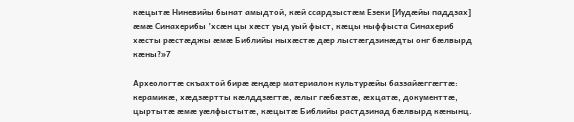кӕцытӕ Ниневийы бынат амыдтой, кӕй ссардзыстӕм Езеки [Иудӕйы паддзах] ӕмӕ Синахерибы ’хсӕн цы хӕст уыд уый фыст, кӕцы ныффыста Синахериб хӕсты рӕстӕджы ӕмӕ Библийы ныхӕстӕ дӕр лыстӕгдзинӕдты онг бӕлвырд кӕны?»7

Археологтӕ скъахтой бирӕ ӕндӕр материалон культурӕйы баззайӕггӕгтӕ: керамикӕ, хӕдзӕртты кӕлддзӕгтӕ, ӕлыг гӕбӕзтӕ, ӕхцатӕ, документтӕ, цыртытӕ ӕмӕ уӕлфыстытӕ, кӕцытӕ Библийы растдзинад бӕлвырд кӕнынц.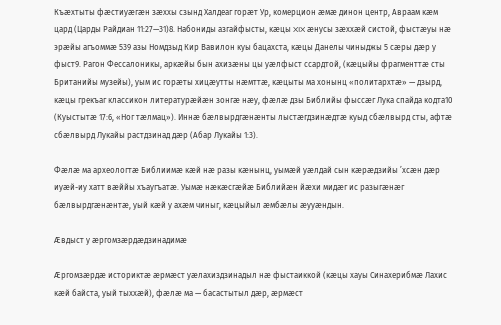Къӕхтыты фӕстиуӕгӕн зӕххы сзынд Халдеаг горӕт Ур, комерцион ӕмӕ динон центр, Авраам кӕм цард (Царды Райдиан 11:27—31)8. Набониды азгайфысты, кӕцы XIX ӕнусы зӕххӕй систой, фыстӕуы нӕ эрӕйы агъоммӕ 539 азы Номдзыд Кир Вавилон куы бацахста, кӕцы Данелы чиныджы 5 сӕры дӕр у фыст9. Рагон Фессалоникы, аркӕйы бын ахизӕны цы уӕлфыст ссардтой, (кӕцыйы фрагменттӕ сты Британийы музейы), уым ис горӕты хицӕутты нӕмттӕ, кӕцыты ма хонынц «политархтӕ» — дзырд, кӕцы грекъаг классикон литературӕйӕн зонгӕ нӕу, фӕлӕ дзы Библийы фыссӕг Лука спайда кодта10 (Куыстытӕ 17:6, «Ног тӕлмац»). Иннӕ бӕлвырдгӕнӕнты лыстӕгдзинӕдтӕ куыд сбӕлвырд сты, афтӕ сбӕлвырд Лукайы растдзинад дӕр (Абар Лукайы 1:3).

Фӕлӕ ма археологтӕ Библиимӕ кӕй нӕ разы кӕнынц, уымӕй уӕлдай сын кӕрӕдзийы ’хсӕн дӕр иуӕй-иу хатт вӕййы хъаугъатӕ. Уымӕ нӕкӕсгӕйӕ Библийӕн йӕхи мидӕг ис разыгӕнӕг бӕлвырдгӕнӕнтӕ, уый кӕй у ахӕм чиныг, кӕцыйыл ӕмбӕлы ӕууӕндын.

Ӕвдыст у ӕргомзӕрдӕдзинадимӕ

Ӕргомзӕрдӕ историктӕ ӕрмӕст уӕлахиздзинадыл нӕ фыстаиккой (кӕцы хауы Синахерибмӕ Лахис кӕй байста, уый тыххӕй), фӕлӕ ма — басастытыл дӕр, ӕрмӕст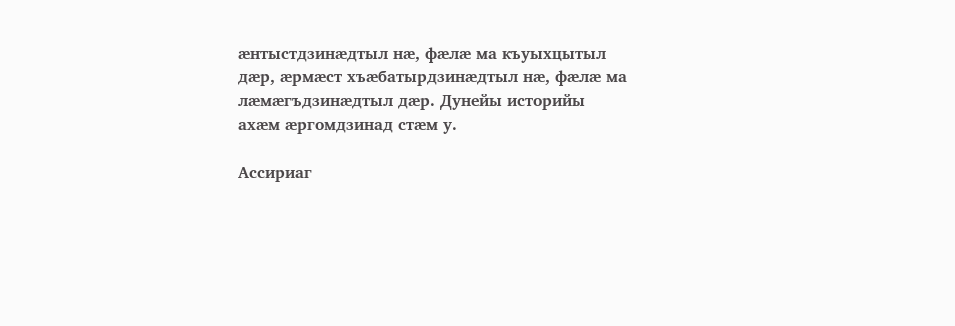ӕнтыстдзинӕдтыл нӕ, фӕлӕ ма къуыхцытыл дӕр, ӕрмӕст хъӕбатырдзинӕдтыл нӕ, фӕлӕ ма лӕмӕгъдзинӕдтыл дӕр. Дунейы историйы ахӕм ӕргомдзинад стӕм у.

Ассириаг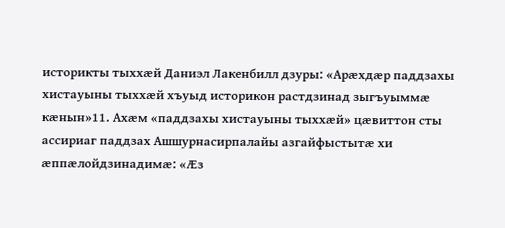историкты тыххӕй Даниэл Лакенбилл дзуры: «Арӕхдӕр паддзахы хистауыны тыххӕй хъуыд историкон растдзинад зыгъуыммӕ кӕнын»11. Ахӕм «паддзахы хистауыны тыххӕй» цӕвиттон сты ассириаг паддзах Ашшурнасирпалайы азгайфыстытӕ хи ӕппӕлойдзинадимӕ: «Ӕз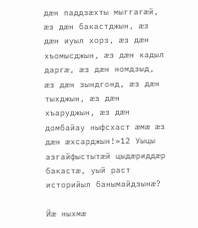дӕн паддзӕхты мыггагӕй, ӕз дӕн бакастджын, ӕз дӕн иуыл хорз, ӕз дӕн хъомысджын, ӕз дӕн кадыл даргӕ, ӕз дӕн номдзыд, ӕз дӕн зындгонд, ӕз дӕн тыхджын, ӕз дӕн хъаруджын, ӕз дӕн домбайау ныфсхаст ӕмӕ ӕз дӕн ӕхсарджын!»12 Уыцы азгайфыстытӕй цыдӕриддӕр бакастӕ, уый раст историйыл банымайдзынӕ?

Йӕ ныхмӕ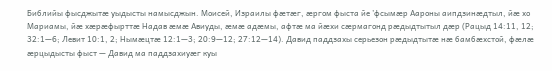Библийы фысджытӕ уыдысты намысджын. Моисей, Израилы фӕтӕг, ӕргом фыста йе ’фсымӕр Аароны аипдзинӕдтыл, йӕ хо Мариамы, йӕ хӕрӕфырттӕ Надав ӕмӕ Авиуды, ӕмӕ адӕмы, афтӕ ма йӕхи сӕрмагонд рӕдыдтытыл дӕр (Рацыд 14:11, 12; 32:1—6; Левит 10:1, 2; Нымӕцтӕ 12:1—3; 20:9—12; 27:12—14). Давид паддзахы серьезон рӕдыдтытӕ нӕ бамбӕхстой, фӕлӕ ӕрцыдысты фыст — Давид ма паддзахиуӕг куы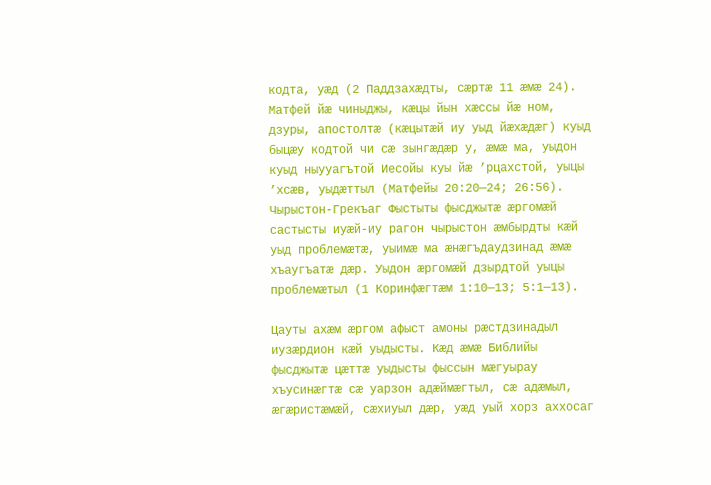кодта, уӕд (2 Паддзахӕдты, сӕртӕ 11 ӕмӕ 24). Матфей йӕ чиныджы, кӕцы йын хӕссы йӕ ном, дзуры, апостолтӕ (кӕцытӕй иу уыд йӕхӕдӕг) куыд быцӕу кодтой чи сӕ зынгӕдӕр у, ӕмӕ ма, уыдон куыд ныууагътой Иесойы куы йӕ ’рцахстой, уыцы ’хсӕв, уыдӕттыл (Матфейы 20:20—24; 26:56). Чырыстон-Грекъаг Фыстыты фысджытӕ ӕргомӕй састысты иуӕй-иу рагон чырыстон ӕмбырдты кӕй уыд проблемӕтӕ, уыимӕ ма ӕнӕгъдаудзинад ӕмӕ хъаугъатӕ дӕр. Уыдон ӕргомӕй дзырдтой уыцы проблемӕтыл (1 Коринфӕгтӕм 1:10—13; 5:1—13).

Цауты ахӕм ӕргом афыст амоны рӕстдзинадыл иузӕрдион кӕй уыдысты. Кӕд ӕмӕ Библийы фысджытӕ цӕттӕ уыдысты фыссын мӕгуырау хъусинӕгтӕ сӕ уарзон адӕймӕгтыл, сӕ адӕмыл, ӕгӕристӕмӕй, сӕхиуыл дӕр, уӕд уый хорз аххосаг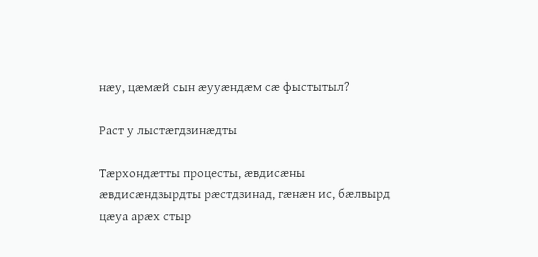нӕу, цӕмӕй сын ӕууӕндӕм сӕ фыстытыл?

Раст у лыстӕгдзинӕдты

Тӕрхондӕтты процесты, ӕвдисӕны ӕвдисӕндзырдты рӕстдзинад, гӕнӕн ис, бӕлвырд цӕуа арӕх стыр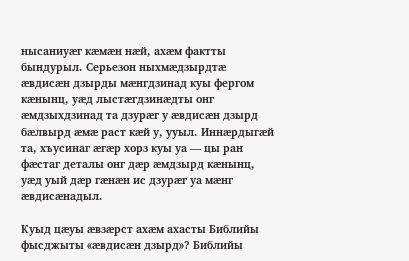нысаниуӕг кӕмӕн нӕй, ахӕм фактты бындурыл. Серьезон ныхмӕдзырдтӕ ӕвдисӕн дзырды мӕнгдзинад куы фергом кӕнынц, уӕд лыстӕгдзинӕдты онг ӕмдзыхдзинад та дзурӕг у ӕвдисӕн дзырд бӕлвырд ӕмӕ раст кӕй у, ууыл. Иннӕрдыгӕй та, хъусинаг ӕгӕр хорз куы уа — цы ран фӕстаг деталы онг дӕр ӕмдзырд кӕнынц, уӕд уый дӕр гӕнӕн ис дзурӕг уа мӕнг ӕвдисӕнадыл.

Куыд цӕуы ӕвзӕрст ахӕм ахасты Библийы фысджыты «ӕвдисӕн дзырд»? Библийы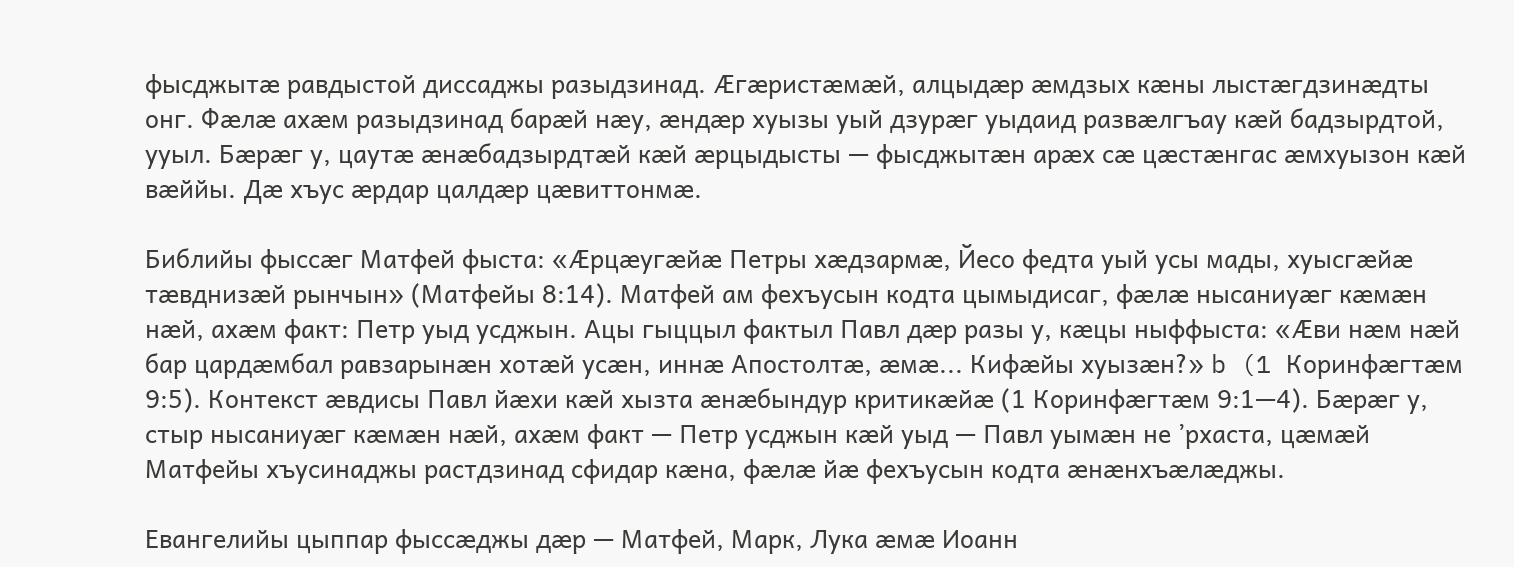фысджытӕ равдыстой диссаджы разыдзинад. Ӕгӕристӕмӕй, алцыдӕр ӕмдзых кӕны лыстӕгдзинӕдты онг. Фӕлӕ ахӕм разыдзинад барӕй нӕу, ӕндӕр хуызы уый дзурӕг уыдаид развӕлгъау кӕй бадзырдтой, ууыл. Бӕрӕг у, цаутӕ ӕнӕбадзырдтӕй кӕй ӕрцыдысты — фысджытӕн арӕх сӕ цӕстӕнгас ӕмхуызон кӕй вӕййы. Дӕ хъус ӕрдар цалдӕр цӕвиттонмӕ.

Библийы фыссӕг Матфей фыста: «Ӕрцӕугӕйӕ Петры хӕдзармӕ, Йесо федта уый усы мады, хуысгӕйӕ тӕвднизӕй рынчын» (Матфейы 8:14). Матфей ам фехъусын кодта цымыдисаг, фӕлӕ нысаниуӕг кӕмӕн нӕй, ахӕм факт: Петр уыд усджын. Ацы гыццыл фактыл Павл дӕр разы у, кӕцы ныффыста: «Ӕви нӕм нӕй бар цардӕмбал равзарынӕн хотӕй усӕн, иннӕ Апостолтӕ, ӕмӕ... Кифӕйы хуызӕн?» b (1 Коринфӕгтӕм 9:5). Контекст ӕвдисы Павл йӕхи кӕй хызта ӕнӕбындур критикӕйӕ (1 Коринфӕгтӕм 9:1—4). Бӕрӕг у, стыр нысаниуӕг кӕмӕн нӕй, ахӕм факт — Петр усджын кӕй уыд — Павл уымӕн не ’рхаста, цӕмӕй Матфейы хъусинаджы растдзинад сфидар кӕна, фӕлӕ йӕ фехъусын кодта ӕнӕнхъӕлӕджы.

Евангелийы цыппар фыссӕджы дӕр — Матфей, Марк, Лука ӕмӕ Иоанн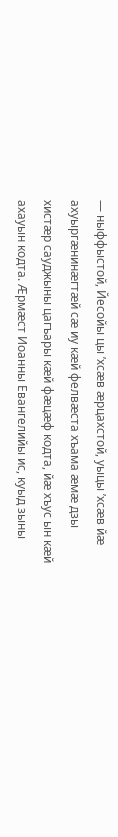— ныффыстой, Йесойы цы ’хсӕв ӕрцахстой, уыцы ’хсӕв йӕ ахуыргӕнинӕгтӕй сӕ иу кӕй фелвӕста хъама ӕмӕ дзы хистӕр сауджыны цагъары кӕй фӕцӕф кодта, йӕ хъус ын кӕй ахауын кодта. Ӕрмӕст Иоанны Евангелийы ис, куыд зыны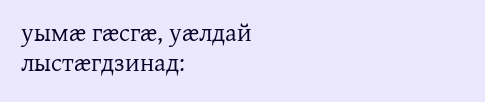уымӕ гӕсгӕ, уӕлдай лыстӕгдзинад: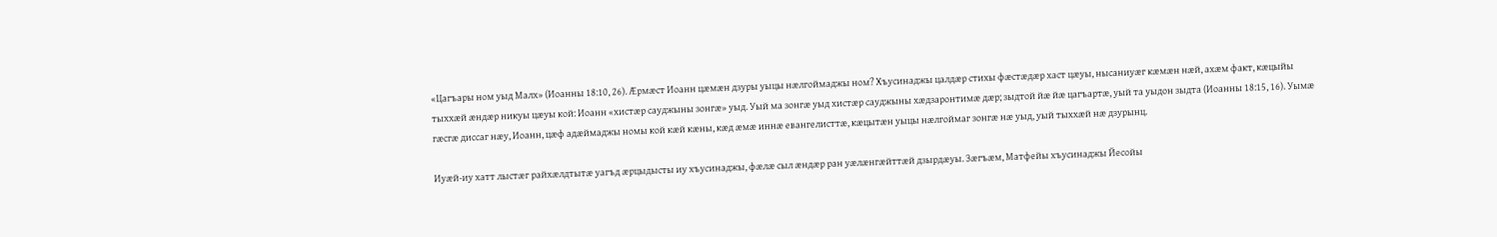«Цагъары ном уыд Малх» (Иоанны 18:10, 26). Ӕрмӕст Иоанн цӕмӕн дзуры уыцы нӕлгоймаджы ном? Хъусинаджы цалдӕр стихы фӕстӕдӕр хаст цӕуы, нысаниуӕг кӕмӕн нӕй, ахӕм факт, кӕцыйы тыххӕй ӕндӕр никуы цӕуы кой: Иоанн «хистӕр сауджыны зонгӕ» уыд. Уый ма зонгӕ уыд хистӕр сауджыны хӕдзаронтимӕ дӕр; зыдтой йӕ йӕ цагъартӕ, уый та уыдон зыдта (Иоанны 18:15, 16). Уымӕ гӕсгӕ диссаг нӕу, Иоанн, цӕф адӕймаджы номы кой кӕй кӕны, кӕд ӕмӕ иннӕ евангелисттӕ, кӕцытӕн уыцы нӕлгоймаг зонгӕ нӕ уыд, уый тыххӕй нӕ дзурынц.

Иуӕй-иу хатт лыстӕг райхӕлдтытӕ уагъд ӕрцыдысты иу хъусинаджы, фӕлӕ сыл ӕндӕр ран уӕлӕнгӕйттӕй дзырдӕуы. Зӕгъӕм, Матфейы хъусинаджы Йесойы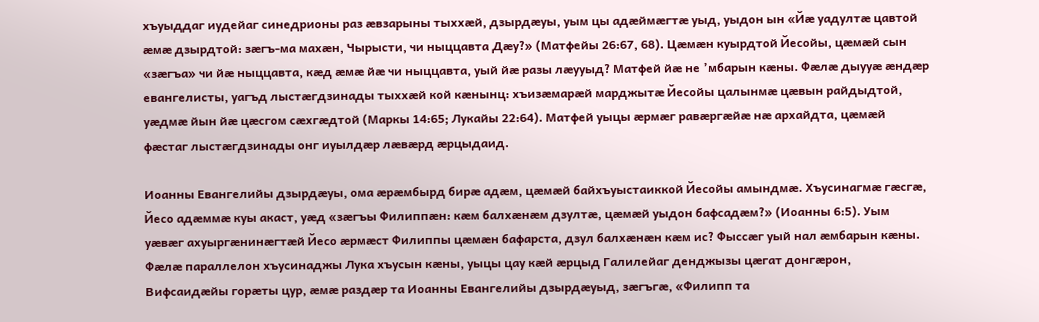хъуыддаг иудейаг синедрионы раз ӕвзарыны тыххӕй, дзырдӕуы, уым цы адӕймӕгтӕ уыд, уыдон ын «Йӕ уадултӕ цавтой ӕмӕ дзырдтой: зӕгъ-ма махӕн, Чырысти, чи ныццавта Дӕу?» (Матфейы 26:67, 68). Цӕмӕн куырдтой Йесойы, цӕмӕй сын «зӕгъа» чи йӕ ныццавта, кӕд ӕмӕ йӕ чи ныццавта, уый йӕ разы лӕууыд? Матфей йӕ не ’мбарын кӕны. Фӕлӕ дыууӕ ӕндӕр евангелисты, уагъд лыстӕгдзинады тыххӕй кой кӕнынц: хъизӕмарӕй марджытӕ Йесойы цалынмӕ цӕвын райдыдтой, уӕдмӕ йын йӕ цӕсгом сӕхгӕдтой (Маркы 14:65; Лукайы 22:64). Матфей уыцы ӕрмӕг равӕргӕйӕ нӕ архайдта, цӕмӕй фӕстаг лыстӕгдзинады онг иуылдӕр лӕвӕрд ӕрцыдаид.

Иоанны Евангелийы дзырдӕуы, ома ӕрӕмбырд бирӕ адӕм, цӕмӕй байхъуыстаиккой Йесойы амындмӕ. Хъусинагмӕ гӕсгӕ, Йесо адӕммӕ куы акаст, уӕд «зӕгъы Филиппӕн: кӕм балхӕнӕм дзултӕ, цӕмӕй уыдон бафсадӕм?» (Иоанны 6:5). Уым уӕвӕг ахуыргӕнинӕгтӕй Йесо ӕрмӕст Филиппы цӕмӕн бафарста, дзул балхӕнӕн кӕм ис? Фыссӕг уый нал ӕмбарын кӕны. Фӕлӕ параллелон хъусинаджы Лука хъусын кӕны, уыцы цау кӕй ӕрцыд Галилейаг денджызы цӕгат донгӕрон, Вифсаидӕйы горӕты цур, ӕмӕ раздӕр та Иоанны Евангелийы дзырдӕуыд, зӕгъгӕ, «Филипп та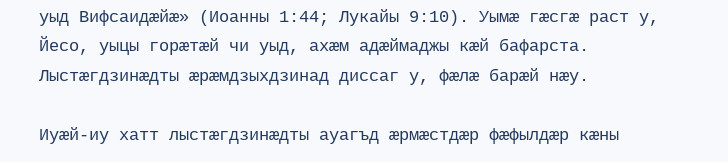уыд Вифсаидӕйӕ» (Иоанны 1:44; Лукайы 9:10). Уымӕ гӕсгӕ раст у, Йесо, уыцы горӕтӕй чи уыд, ахӕм адӕймаджы кӕй бафарста. Лыстӕгдзинӕдты ӕрӕмдзыхдзинад диссаг у, фӕлӕ барӕй нӕу.

Иуӕй-иу хатт лыстӕгдзинӕдты ауагъд ӕрмӕстдӕр фӕфылдӕр кӕны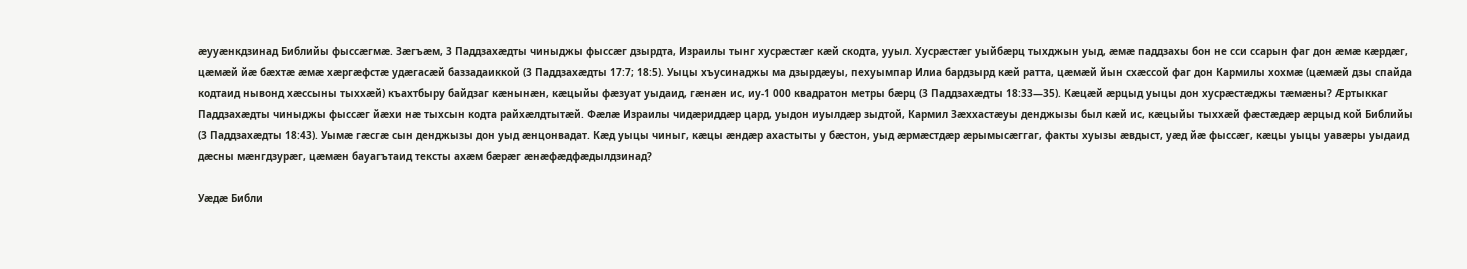ӕууӕнкдзинад Библийы фыссӕгмӕ. Зӕгъӕм, 3 Паддзахӕдты чиныджы фыссӕг дзырдта, Израилы тынг хусрӕстӕг кӕй скодта, ууыл. Хусрӕстӕг уыйбӕрц тыхджын уыд, ӕмӕ паддзахы бон не сси ссарын фаг дон ӕмӕ кӕрдӕг, цӕмӕй йӕ бӕхтӕ ӕмӕ хӕргӕфстӕ удӕгасӕй баззадаиккой (3 Паддзахӕдты 17:7; 18:5). Уыцы хъусинаджы ма дзырдӕуы, пехуымпар Илиа бардзырд кӕй ратта, цӕмӕй йын схӕссой фаг дон Кармилы хохмӕ (цӕмӕй дзы спайда кодтаид нывонд хӕссыны тыххӕй) къахтбыру байдзаг кӕнынӕн, кӕцыйы фӕзуат уыдаид, гӕнӕн ис, иу-1 000 квадратон метры бӕрц (3 Паддзахӕдты 18:33—35). Кӕцӕй ӕрцыд уыцы дон хусрӕстӕджы тӕмӕны? Ӕртыккаг Паддзахӕдты чиныджы фыссӕг йӕхи нӕ тыхсын кодта райхӕлдтытӕй. Фӕлӕ Израилы чидӕриддӕр цард, уыдон иуылдӕр зыдтой, Кармил Зӕххастӕуы денджызы был кӕй ис, кӕцыйы тыххӕй фӕстӕдӕр ӕрцыд кой Библийы (3 Паддзахӕдты 18:43). Уымӕ гӕсгӕ сын денджызы дон уыд ӕнцонвадат. Кӕд уыцы чиныг, кӕцы ӕндӕр ахастыты у бӕстон, уыд ӕрмӕстдӕр ӕрымысӕггаг, факты хуызы ӕвдыст, уӕд йӕ фыссӕг, кӕцы уыцы уавӕры уыдаид дӕсны мӕнгдзурӕг, цӕмӕн бауагътаид тексты ахӕм бӕрӕг ӕнӕфӕдфӕдылдзинад?

Уӕдӕ Библи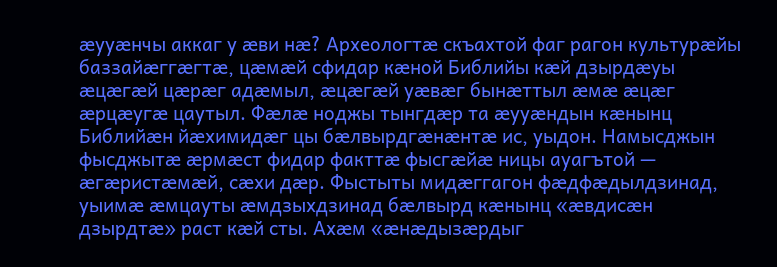ӕууӕнчы аккаг у ӕви нӕ? Археологтӕ скъахтой фаг рагон культурӕйы баззайӕггӕгтӕ, цӕмӕй сфидар кӕной Библийы кӕй дзырдӕуы ӕцӕгӕй цӕрӕг адӕмыл, ӕцӕгӕй уӕвӕг бынӕттыл ӕмӕ ӕцӕг ӕрцӕугӕ цаутыл. Фӕлӕ ноджы тынгдӕр та ӕууӕндын кӕнынц Библийӕн йӕхимидӕг цы бӕлвырдгӕнӕнтӕ ис, уыдон. Намысджын фысджытӕ ӕрмӕст фидар факттӕ фысгӕйӕ ницы ауагътой — ӕгӕристӕмӕй, сӕхи дӕр. Фыстыты мидӕггагон фӕдфӕдылдзинад, уыимӕ ӕмцауты ӕмдзыхдзинад бӕлвырд кӕнынц «ӕвдисӕн дзырдтӕ» раст кӕй сты. Ахӕм «ӕнӕдызӕрдыг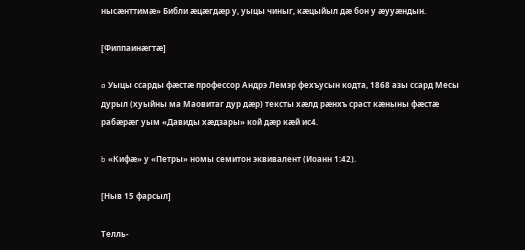нысӕнттимӕ» Библи ӕцӕгдӕр у, уыцы чиныг, кӕцыйыл дӕ бон у ӕууӕндын.

[Фиппаинӕгтӕ]

a Уыцы ссарды фӕстӕ профессор Андрэ Лемэр фехъусын кодта, 1868 азы ссард Месы дурыл (хуыйны ма Маовитаг дур дӕр) тексты хӕлд рӕнхъ сраст кӕныны фӕстӕ рабӕрӕг уым «Давиды хӕдзары» кой дӕр кӕй ис4.

b «Кифӕ» у «Петры» номы семитон эквивалент (Иоанн 1:42).

[Ныв 15 фарсыл]

Телль-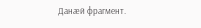Данӕй фрагмент.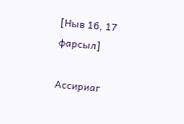[Ныв 16, 17 фарсыл]

Ассириаг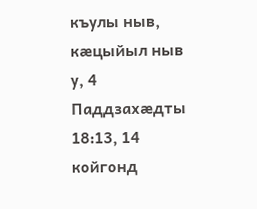къулы ныв, кӕцыйыл ныв у, 4 Паддзахӕдты 18:13, 14 койгонд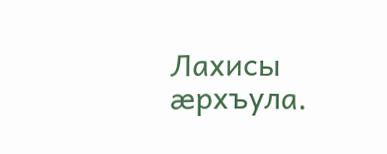Лахисы ӕрхъула.